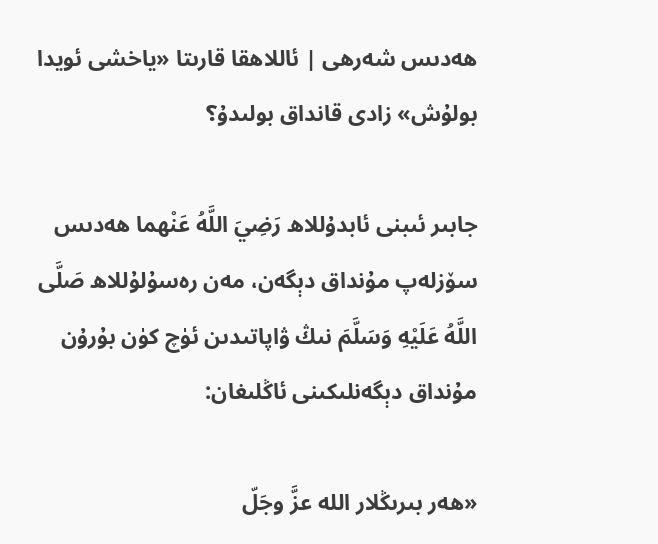ھەدىس شەرھى | ئاللاھقا قارىتا «ياخشى ئويدا بولۇش» زادى قانداق بولىدۇ؟

جابىر ئىبنى ئابدۇللاھ رَضِيَ ‌اللَّهُ ‌عَنْهما ھەدىس سۆزلەپ مۇنداق دېگەن، مەن رەسۇلۇللاھ صَلَّى اللَّهُ عَلَيْهِ وَسَلَّمَ نىڭ ۋاپاتىدىن ئۈچ كۈن بۇرۇن مۇنداق دېگەنلىكىنى ئاڭلىغان:

«ھەر بىرىڭلار الله عزَّ وجَلّ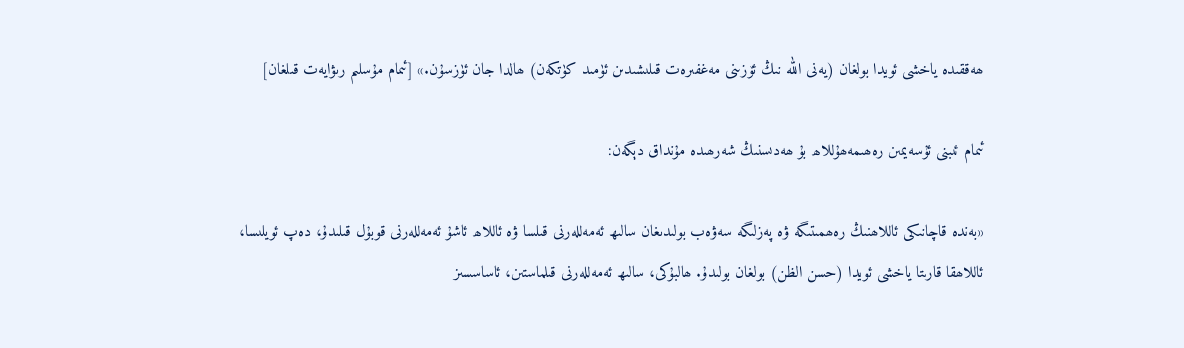ھەققىدە ياخشى ئويدا بولغان (يەنى الله نىڭ ئۆزىنى مەغفىرەت قىلىشىدىن ئۈمىد كۈتكەن) ھالدا جان ئۈزسۇن.» [ئىمام مۇسلىم رىۋايەت قىلغان]

ئىمام ئىبنى ئۇسەيمىن رەھىمەھۇللاھ بۇ ھەدىسنىڭ شەرھىدە مۇنداق دېگەن:

«بەندە قاچانىكى ئاللاھنىڭ رەھمىتىگە ۋە پەزلىگە سەۋەب بولىدىغان سالىھ ئەمەللەرنى قىلسا ۋە ئاللاھ ئاشۇ ئەمەللەرنى قوبۇل قىلىدۇ، دەپ ئويلىسا، ئاللاھقا قارىتا ياخشى ئويدا (حسن الظن) بولغان بولىدۇ. ھالبۇكى، سالىھ ئەمەللەرنى قىلماستىن، ئاساسسىز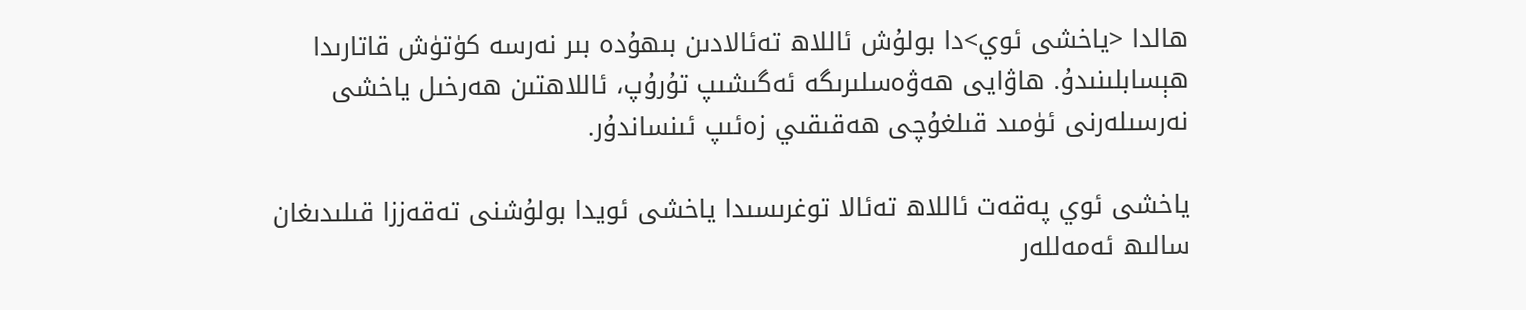ھالدا <ياخشى ئوي>دا بولۇش ئاللاھ تەئالادىن بىھۇدە بىر نەرسە كۈتۈش قاتارىدا ھېسابلىنىدۇ. ھاۋايى ھەۋەسلىرىگە ئەگىشىپ تۇرۇپ، ئاللاھتىن ھەرخىل ياخشى نەرسىلەرنى ئۈمىد قىلغۇچى ھەقىقىي زەئىپ ئىنساندۇر.

ياخشى ئوي پەقەت ئاللاھ تەئالا توغرىسىدا ياخشى ئويدا بولۇشنى تەقەززا قىلىدىغان سالىھ ئەمەللەر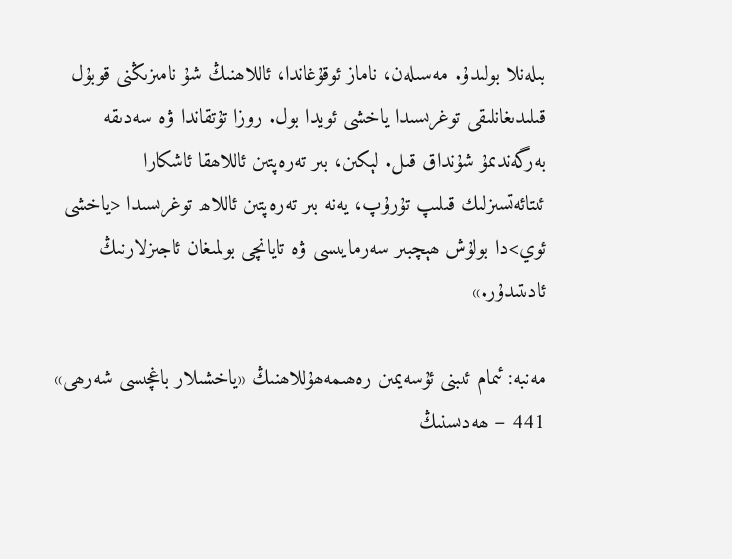بىلەنلا بولىدۇ. مەسىلەن، ناماز ئوقۇغاندا، ئاللاھنىڭ شۇ نامىزىڭنى قوبۇل قىلىدىغانلىقى توغرىسىدا ياخشى ئويدا بول. روزا تۇتقاندا ۋە سەدىقە بەرگەندىمۇ شۇنداق قىل. لېكىن، بىر تەرەپتىن ئاللاھقا ئاشكارا ئىتائەتسىزلىك قىلىپ تۇرۇپ، يەنە بىر تەرەپتىن ئاللاھ توغرىسىدا <ياخشى ئوي>دا بولۇش ھېچبىر سەرمايىسى ۋە تايانچى بولمىغان ئاجىزلارنىڭ ئادىتىدۇر.»

مەنبە: ئىمام ئىبنى ئۇسەيمىن رەھىمەھۇللاھنىڭ «ياخشىلار باغچىسى شەرھى» 441 – ھەدىسنىڭ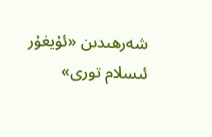شەرھىدىن «ئۇيغۇر ئىسلام تورى»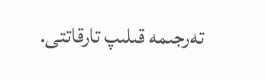تەرجىمە قىلىپ تارقاتتى.